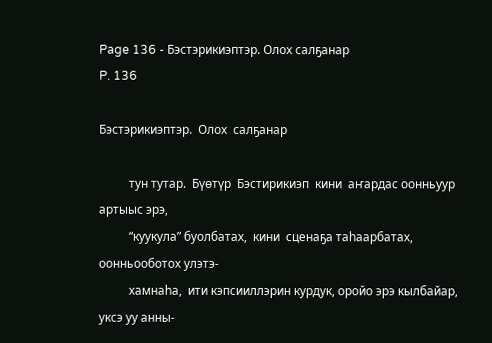Page 136 - Бэстэрикиэптэр. Олох салҕанар
P. 136

Бэстэрикиэптэр.  Олох  салҕанар

          тун тутар.  Бүөтүр  Бэстирикиэп  кини  аҥардас оонньуур артыыс эрэ,
          “куукула” буолбатах,  кини  сценаҕа таһаарбатах,  оонньооботох улэтэ-
          хамнаһа,  ити кэпсииллэрин курдук, оройо эрэ кылбайар, уксэ уу анны-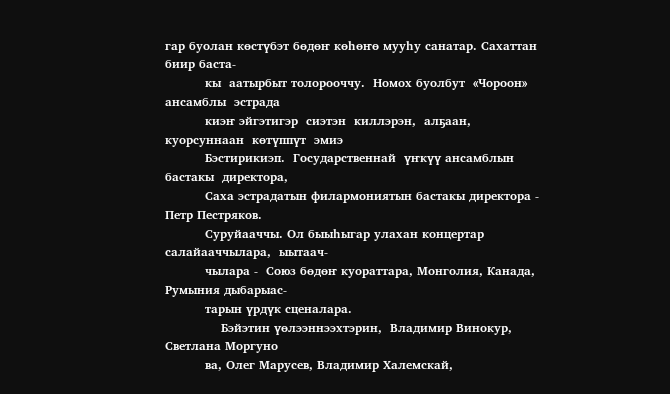гар буолан көстүбэт бөдөҥ көһөҥө мууһу санатар. Сахаттан биир баста-
          кы  аатырбыт толорооччу.  Номох буолбут  «Чороон»  ансамблы  эстрада
          киэҥ эйгэтигэр  сиэтэн  киллэрэн,  алҕаан,  куорсуннаан  көтүппүт  эмиэ
          Бэстирикиэп.  Государственнай  үҥкүү ансамблын  бастакы  директора,
          Саха эстрадатын филармониятын бастакы директора -  Петр Пестряков.
          Суруйааччы. Ол быыһыгар улахан концертар салайааччылара,  ыытаач-
          чылара -  Союз бөдөҥ куораттара, Монголия, Канада, Румыния дыбарыас-
          тарын үрдүк сценалара.
              Бэйэтин үөлээннээхтэрин,  Владимир Винокур, Светлана Моргуно
          ва, Олег Марусев, Владимир Халемскай,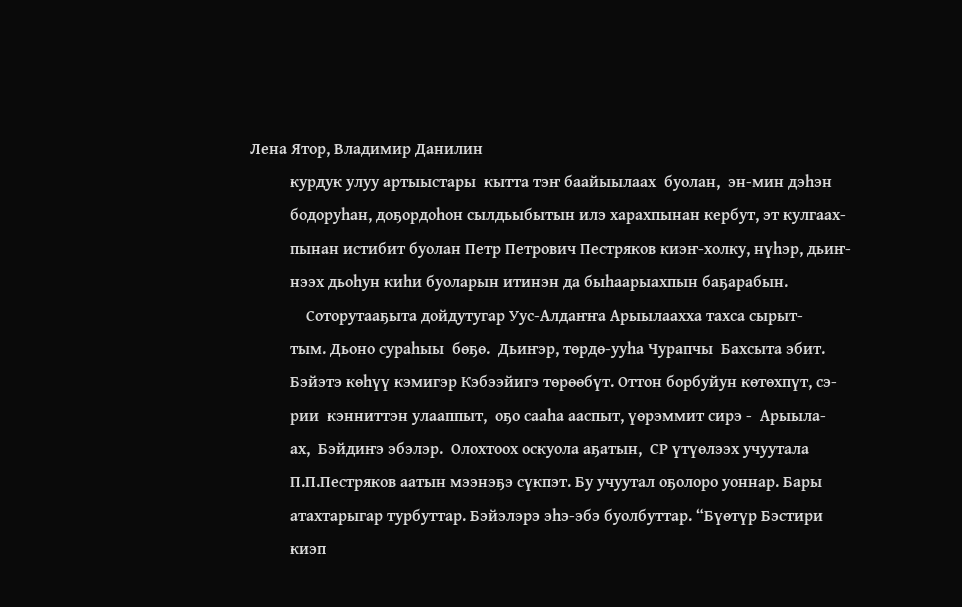Лена Ятор, Владимир Данилин
          курдук улуу артыыстары  кытта тэҥ баайыылаах  буолан,  эн-мин дэһэн
          бодоруһан, доҕордоһон сылдьыбытын илэ харахпынан кербут, эт кулгаах-
          пынан истибит буолан Петр Петрович Пестряков киэҥ-холку, нүһэр, дьиҥ-
          нээх дьоһун киһи буоларын итинэн да быһаарыахпын баҕарабын.
              Соторутааҕыта дойдутугар Уус-Алдаҥҥа Арыылаахха тахса сырыт-
          тым. Дьоно сураһыы  бөҕө.  Дьиҥэр, төрдө-ууһа Чурапчы  Бахсыта эбит.
          Бэйэтэ көһүү кэмигэр Кэбээйигэ төрөөбүт. Оттон борбуйун көтөхпүт, сэ-
          рии  кэнниттэн улааппыт,  оҕо сааһа ааспыт, үөрэммит сирэ -  Арыыла-
          ах,  Бэйдиҥэ эбэлэр.  Олохтоох оскуола аҕатын,  СР үтүөлээх учуутала
          П.П.Пестряков аатын мээнэҕэ сүкпэт. Бу учуутал оҕолоро уоннар. Бары
          атахтарыгар турбуттар. Бэйэлэрэ эһэ-эбэ буолбуттар. “Бүөтүр Бэстири
          киэп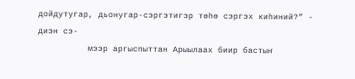дойдутугар, дьонугар-сэргэтигэр төһө сэргэх киһиний?” -  диэн сэ-
          мээр аргыспыттан Арыылаах биир бастыҥ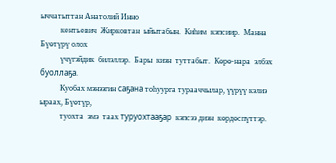ыччатыттан Анатолий Инно
          кентьевич  Жирковтан  ыйытабын.  Киһим  кэпсиир.  Манна  Бүөтүрү олох
          үчүгэйдик  билэллэр.  Бары  киэн  туттабыт.  Көрө-нара  элбэх  буоллаҕа.
          Куобах мэнээгин саҕана тоһуурга турааччылар, үүрүү кэлиэ ыраах, Бүөтүр,
          туохта  эмэ  таах туруохтааҕар  кэпсээ диэн  көрдөспүттэр.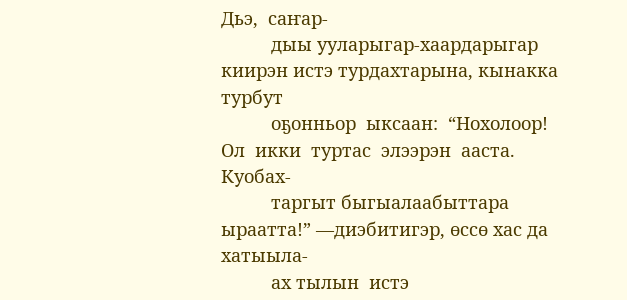Дьэ,  саҥар-
          дыы ууларыгар-хаардарыгар киирэн истэ турдахтарына, кынакка турбут
          оҕонньор  ыксаан:  “Нохолоор!  Ол  икки  туртас  элээрэн  ааста.  Куобах-
          таргыт быгыалаабыттара ыраатта!” —диэбитигэр, өссө хас да хатыыла-
          ах тылын  истэ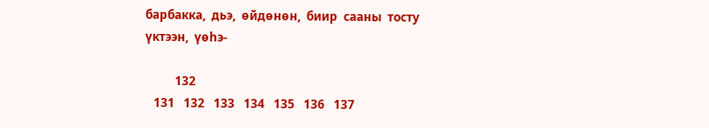барбакка,  дьэ,  өйдөнөн,  биир  сааны  тосту  үктээн,  үөһэ-

          132
   131   132   133   134   135   136   137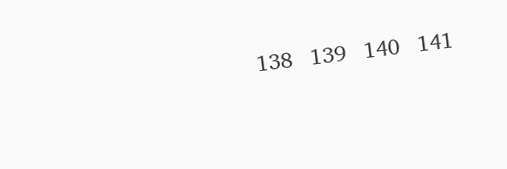138   139   140   141